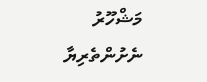މަޝްހޫރު ނެށުންތެރިޔާ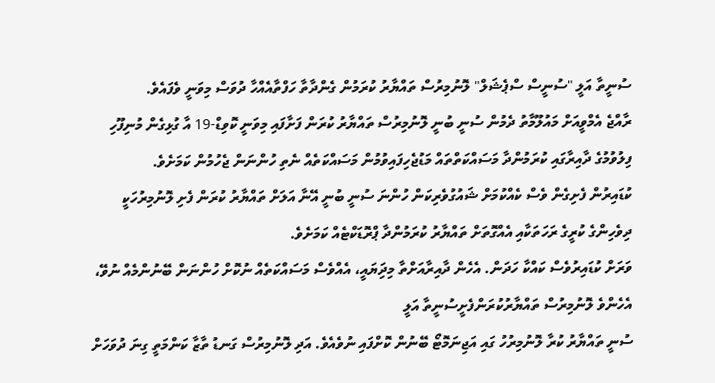ސުނީތާ އަލީ "ސުނީސް ސްޕެޝަލް" ލޮނުމިރުސް ތައްޔާރު ކުރަމުން ގެންދާތާ ހަފްތާއެއްހާ ދުވަސް މިވަނީ ވެފައެވެ.
ރާއްޖެ އެމްވީއަށް މައުލޫމާތު ދެމުން ސުނީ ބުނީ ލޮނުމިރުސް ތައްޔާރު ކުރަން ފަށާފައި މިވަނީ ކޮވިޑް-19 އާ ގުޅިގެން މުނިފޫހި ފިލުވުމުގެ ދާއިރާގައި ކުރަމުންދާ މަސައްކަތްތައް މަޑުޖެހިފައިވުމުން މަސައްކަތެއް ނެތި ހުންނަން ޖެހުމުން ކަމަށެވެ.
ކުޑައިރުން ފެށިގެން ވެސް ކެއްކުމަށް ޝައުގުވެރިކަން ހުންނަ ސުނީ ބުނީ އޭނާ އަލަށް ތައްޔާރު ކުރަން ފެށި ލޮނުމިރުހަކީ ދިވެހިންގެ ކުރީގެ ރަހަތަކާއި އެއްގޮތަށް ތައްޔާރު ކުރަމުންދާ ޕްރޮޑަކްޓެއް ކަމަށެވެ.
ވަރަށް ކުޑައިރުވެސް ކައްކާ ހަދަން. އެހެން ދާއިރާއަށްތާ މިދިަޔައީ، އެއްވެސް މަސައްކަތެއް ނުކޮށް ހުންނަން ބޭނުންމެއް ނުވޭ، އެހެންވެ ލޮނުމިރުސް ތައްޔާރުކުރަންފެށީސުނީތާ އަލީ
ސުނީ ތައްޔާރު ކުރާ ލޮނުމިރުހު ގައި އަޖިނަމޮޓޯ ބޭނުން ކޮށްފައި ނުވެއެވެ. އަދި ލޮނުމިރުސް ގަނޑު ތާޒާ ކަންމަތީ ގިނަ ދުވަހަށް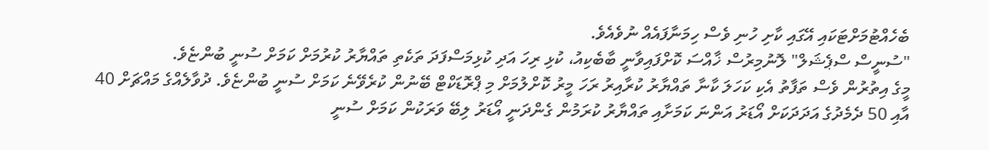ބެހެއްޓުމަށްޓަކައި އޭގައި ކާށި ހުނި ވެސް ހިމަނާފައެއް ނުވެއެވެ.
"ސުނީސް ސްޕެޝަލް" ލޮނުމިރުސް ޚާއްސަ ކޮށްފައިވާނީ ބާބެކިއު، ކުޅި ރިހަ އަދި ކުޅިމަސްފަދަ ތަކެތި ތައްޔާރު ކުރުމަށް ކަމަށް ސުނީ ބުންޏެވެ.
މީގެ އިތުރުން ވެސް ތަފާތު އެކި ކަހަލަ ކާނާ ތައްޔާރު ކުރާއިރު ރަހަ މީރު ކޮށްލުމަށް މި ޕްރޮޑަކްޓް ބޭނުން ކުރެވޭނެ ކަމަށް ސުނީ ބުންޏެވެ. ދުވާލެއްގެ މައްޗަށް 40 އާއި 50 ދެމެދުގެ އަދަދަކަށް އޯޑަރު އަންނަ ކަމަށާއި ތައްޔާރު ކުރަމުން ގެންދަނީ އޯޑަރު ލިބޭ ވަރަކުން ކަމަށް ސުނީ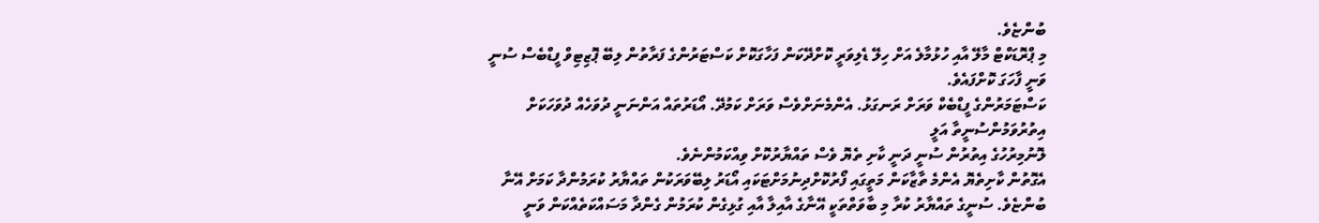ބުންޏެވެ.
މި ޕްރޮޑަކްޓް މާލޭ އާއި ހުޅުމާލެ އަށް ހިލޭ ޑެލިވަރީ ކޮށްދޭކަން ފަހާގަކޮށް ކަސްޓަރުންގެ ފަރާތުން ލިބޭ ޕޮޒިޓިވް ފީޑްބެސް ސުނީ ވަނީ ފާހަގަ ކޮށްފައެވެ.
ކަސްޓަމަރުންގެ ފީޑްބެކް ވަރަށް ރަނގަޅު. އެންމެނަށްވެސް ވަރަށް ކަމުދޭ. އޯޑަރުތައް އަންނަނީ ދުވަހެއް ދުވަހަކަށް އިތުރުވަމުންސުނީތާ އަލީ
ލޮނުމިރުހުގެ އިތުރުން ސުނީ ދަނީ ކާށި ތެޔޮ ވެސް ތައްޔާރުކޮށް ވިއްކަމުންނެވެ.
އެގޮތުން ކާށިތެޔޮ އެންމެ ތާޒާކަން މަތީގައި ފޯރުކޮށްދިނުމަށްޓަކައި އޯޑަރު ލިބޭވަރަކުން ތައްޔާރު ކުރަމުންދާ ކަމަށް އޭނާ ބުންޏެވެ. ސުނީގެ ތައްޔާރު ކުރާ މި ބާވަތްތަކީ އޭނާގެ އާއިލާ އާއި ގުޅިގެން ކުރަމުން ގެންދާ މަސައްކަތެއްކަން ވަނީ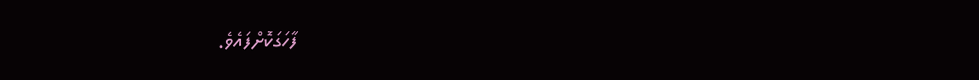ފާހަގަކޮށްފައެވެ.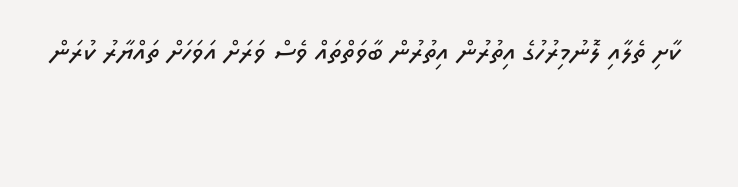ކާށި ތެލާއި ލޮނުމިރުހުގެ އިތުރުން އިތުރުން ބާވަތްތައް ވެސް ވަރަށް އަވަހަށް ތައްޔާރު ކުރަން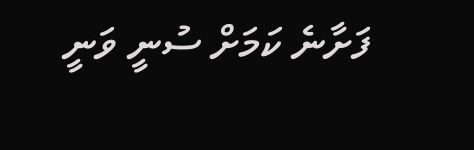ފަށާނެ ކަމަށް ސުނީ ވަނީ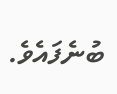ބުނެފައެވެ.